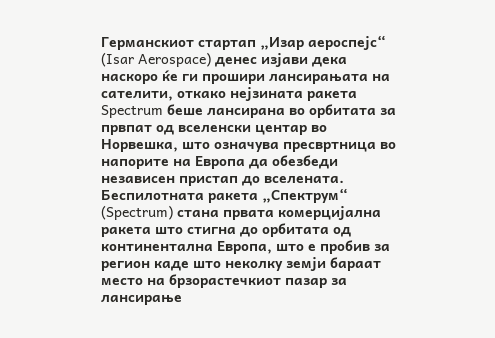Германскиот стартап „Изар аероспејс“ (Isar Aerospace) денес изјави дека наскоро ќе ги прошири лансирањата на сателити, откако нејзината ракета Spectrum беше лансирана во орбитата за првпат од вселенски центар во Норвешка, што означува пресвртница во напорите на Европа да обезбеди независен пристап до вселената.
Беспилотната ракета „Спектрум“ (Spectrum) стана првата комерцијална ракета што стигна до орбитата од континентална Европа, што е пробив за регион каде што неколку земји бараат место на брзорастечкиот пазар за лансирање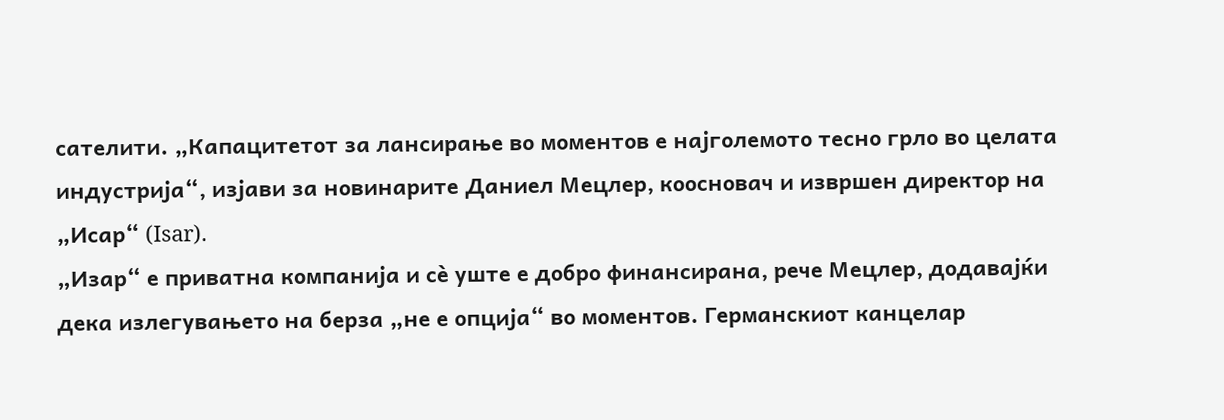сателити. „Капацитетот за лансирање во моментов е најголемото тесно грло во целата индустрија“, изјави за новинарите Даниел Мецлер, коосновач и извршен директор на „Исар“ (Isar).
„Изар“ е приватна компанија и сè уште е добро финансирана, рече Мецлер, додавајќи дека излегувањето на берза „не е опција“ во моментов. Германскиот канцелар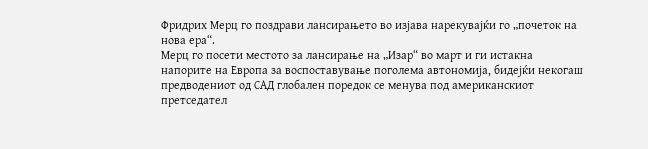Фридрих Мерц го поздрави лансирањето во изјава нарекувајќи го „почеток на нова ера“.
Мерц го посети местото за лансирање на „Изар“ во март и ги истакна напорите на Европа за воспоставување поголема автономија, бидејќи некогаш предводениот од САД глобален поредок се менува под американскиот претседател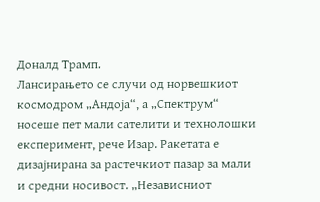Доналд Трамп.
Лансирањето се случи од норвешкиот космодром „Андоја“, а „Спектрум“ носеше пет мали сателити и технолошки експеримент, рече Изар. Ракетата е дизајнирана за растечкиот пазар за мали и средни носивост. „Независниот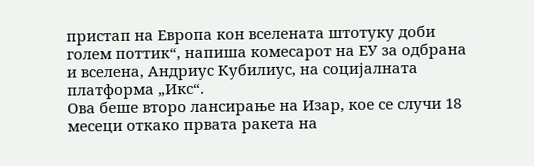пристап на Европа кон вселената штотуку доби голем поттик“, напиша комесарот на ЕУ за одбрана и вселена, Андриус Кубилиус, на социјалната платформа „Икс“.
Ова беше второ лансирање на Изар, кое се случи 18 месеци откако првата ракета на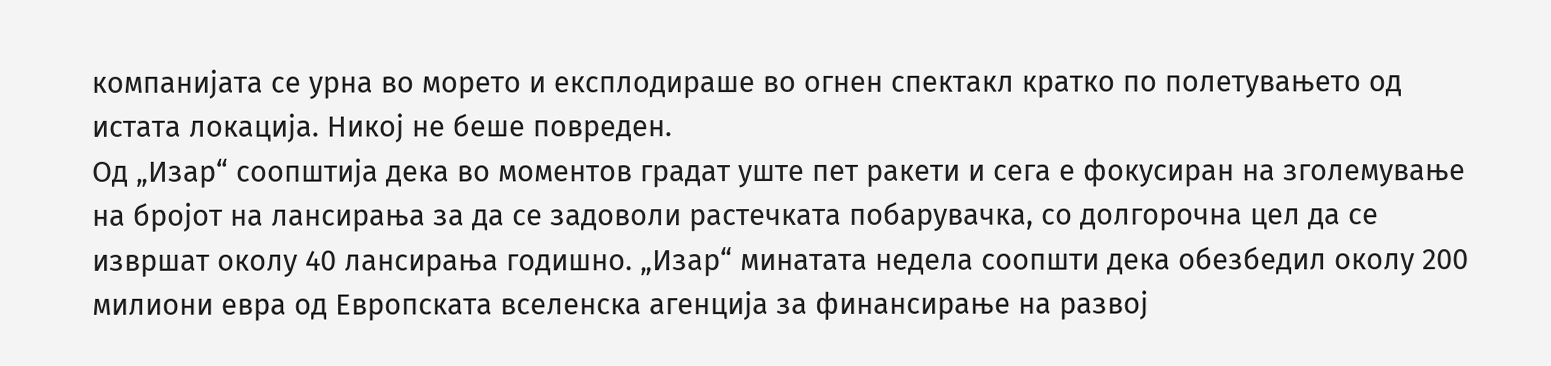компанијата се урна во морето и експлодираше во огнен спектакл кратко по полетувањето од истата локација. Никој не беше повреден.
Од „Изар“ соопштија дека во моментов градат уште пет ракети и сега е фокусиран на зголемување на бројот на лансирања за да се задоволи растечката побарувачка, со долгорочна цел да се извршат околу 40 лансирања годишно. „Изар“ минатата недела соопшти дека обезбедил околу 200 милиони евра од Европската вселенска агенција за финансирање на развој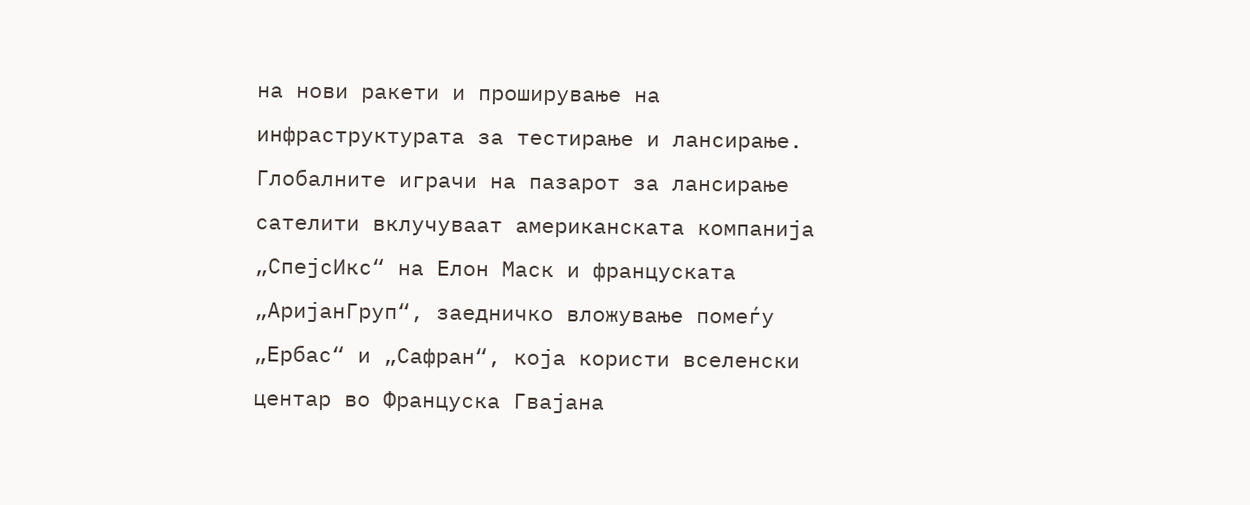на нови ракети и проширување на инфраструктурата за тестирање и лансирање.
Глобалните играчи на пазарот за лансирање сателити вклучуваат американската компанија „СпејсИкс“ на Елон Маск и француската „АријанГруп“, заедничко вложување помеѓу „Ербас“ и „Сафран“, која користи вселенски центар во Француска Гвајана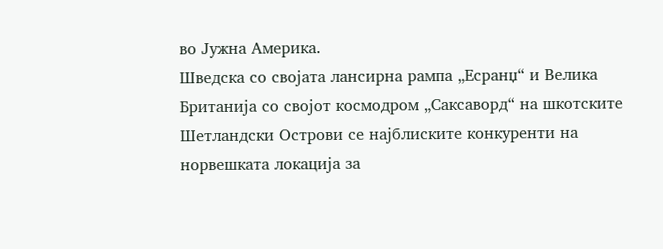во Јужна Америка.
Шведска со својата лансирна рампа „Есранџ“ и Велика Британија со својот космодром „Саксаворд“ на шкотските Шетландски Острови се најблиските конкуренти на норвешката локација за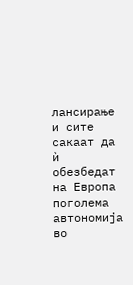лансирање и сите сакаат да ѝ обезбедат на Европа поголема автономија во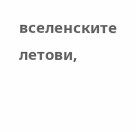вселенските летови,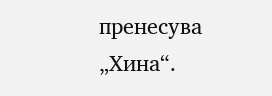пренесува „Хина“.